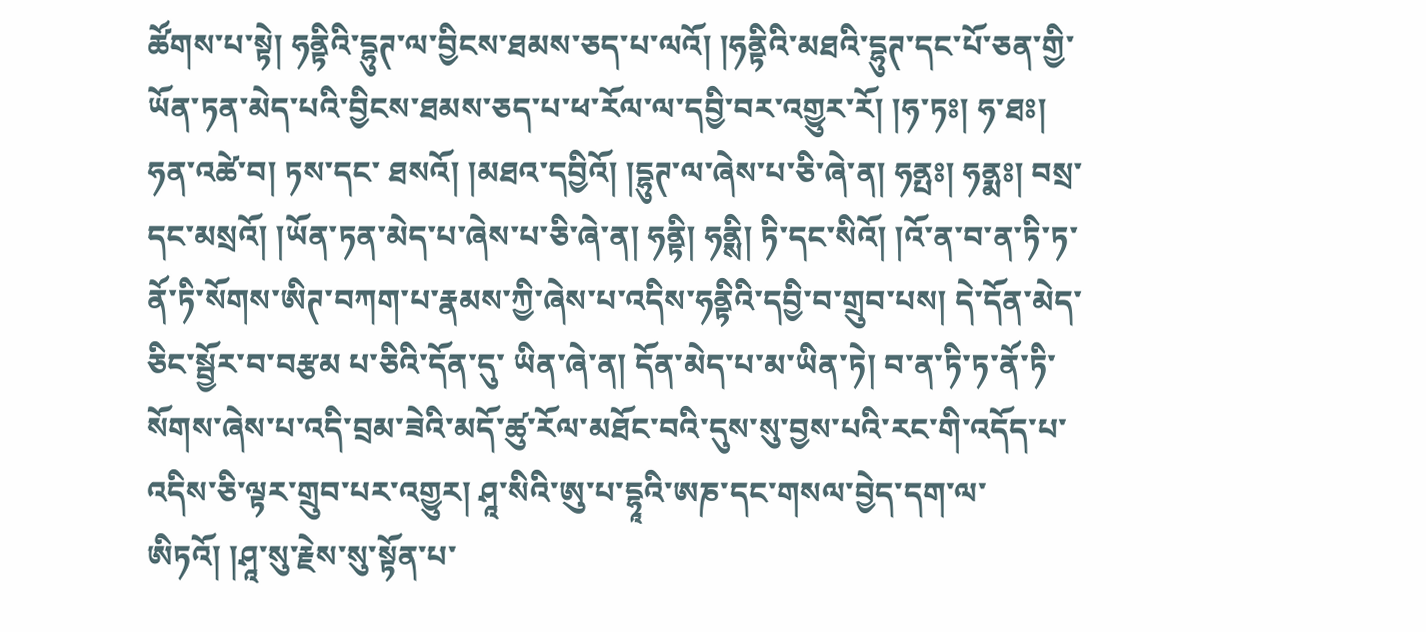ཚོགས་པ་སྟེ། ཧནྟིའི་དྷུཊ་ལ་བྱིངས་ཐམས་ཅད་པ་ལའོ། །ཧནྟིའི་མཐའི་དྷུཊ་དང་པོ་ཅན་གྱི་ཡོན་ཏན་མེད་པའི་བྱིངས་ཐམས་ཅད་པ་ཕ་རོལ་ལ་དབྱི་བར་འགྱུར་རོ། །ཧ་ཏཿ། ཧ་ཐཿ། ཧན་འཚེ་བ། ཏས་དང་ ཐསའོ། །མཐའ་དབྱིའོ། །དྷུཊ་ལ་ཞེས་པ་ཅི་ཞེ་ན། ཧནྤཿ། ཧནྨཿ། བསྲ་དང་མསྲའོ། །ཡོན་ཏན་མེད་པ་ཞེས་པ་ཅི་ཞེ་ན། ཧནྟི། ཧནྶི། ཏི་དང་སིའོ། །འོ་ན་བ་ན་ཏི་ཏ་ནོ་ཏི་སོགས་ཨིཊ་བཀག་པ་རྣམས་ཀྱི་ཞེས་པ་འདིས་ཧནྟིའི་དབྱི་བ་གྲུབ་པས། དེ་དོན་མེད་ཅིང་སྦྱོར་བ་བརྩམ པ་ཅིའི་དོན་དུ་ ཡིན་ཞེ་ན། དོན་མེད་པ་མ་ཡིན་ཏེ། བ་ན་ཏི་ཏ་ནོ་ཏི་སོགས་ཞེས་པ་འདི་བྲམ་ཟེའི་མདོ་ཚུ་རོལ་མཐོང་བའི་དུས་སུ་བྱས་པའི་རང་གི་འདོད་པ་འདིས་ཅི་ལྟར་གྲུབ་པར་འགྱུར། ཤཱ་སིའི་ཨུ་པ་དྷཱའི་ཨཎ་དང་གསལ་བྱེད་དག་ལ་ཨིཏའོ། །ཤཱ་སུ་རྗེས་སུ་སྟོན་པ་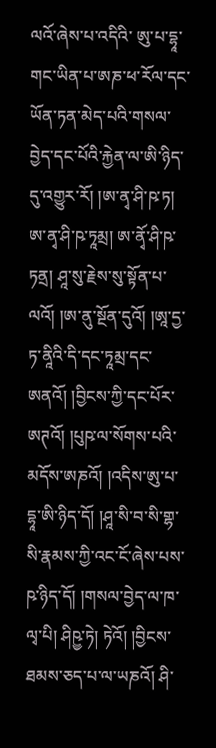ལའོ་ཞེས་པ་འདིའི་ ཨུ་པ་དྷཱ་གང་ཡིན་པ་ཨཎ་ཕ་རོལ་དང་ཡོན་ཏན་མེད་པའི་གསལ་བྱེད་དང་པོའི་རྐྱེན་ལ་ཨི་ཉིད་དུ་འགྱུར་རོ། །ཨ་ནྭ་ཤི་ཥ་ཏ། ཨ་ནྭ་ཤི་ཥ་ཏཱམྲ། ཨ་ནྭོ་ཤི་ཥ་ཏནྲ། ཤཱ་སུ་རྗེས་སུ་སྟོན་པ་ལའོ། །ཨ་ནུ་སྔོན་དུའོ། །ཨཱ་དྱ་ཏ་ནཱིའི་དི་དང་ཏཱམྲ་དང་ཨནའོ། །བྱིངས་ཀྱི་དང་པོར་ ཨཊའོ། །པུཥ་ལ་སོགས་པའི་མདོས་ཨཎའོ། །འདིས་ཨུ་པ་དྷཱ་ཨི་ཉིད་དོ། །ཤཱ་སི་བ་སི་གྷ་སི་རྣམས་ཀྱི་འང་ངོ་ཞེས་པས་ཥ་ཉིད་དོ། །གསལ་བྱེད་ལ་ཁ་ལྭ་པི། ཤིཥྱ་ཏེ། ཏེའོ། །བྱིངས་ཐམས་ཅད་པ་ལ་ཡཎའོ། ཤི་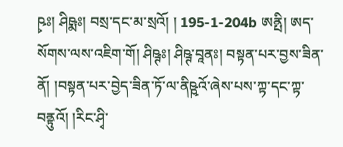ཥྭཿ། ཤིཥྨཿ། བསྲ་དང་མ་སྲའོ། ། 195-1-204b ཨནྤི། ཨད་སོགས་ལས་འཇིག་གོ། ཤིཥྚཿ། ཤིཥྚ་བཱནཿ། བསྟན་པར་བྱས་ཟིན་ནོ། །བསྟན་པར་བྱེད་ཟིན་ཏོ་ལ་ནིཥྵའོ་ཞེས་པས་ཀྟ་དང་ཀྟ་བནྟུའོ། །རིང་ཤྭི་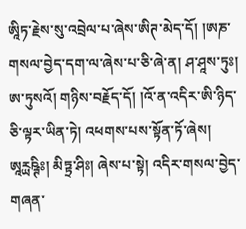ཨཱིཏ་རྗེས་སུ་འབྲེལ་པ་ཞེས་ཨིཊ་མེད་དོ། །ཨཎ་གསལ་བྱེད་དག་ལ་ཞེས་པ་ཅི་ཞེ་ན། ཤ་ཤཱས་ཏུཿ། ཨ་ཏུསའོ། གཉིས་བརྗོད་དོ། །འོ་ན་འདིར་ཨི་ཉིད་ཅི་ལྟར་ཡིན་ཏེ། འཕགས་པས་སྟོན་ཏོ་ཞེས། ཨཱཪྻཥྚིཿ། མིཏྟྲ་ཤིཿ། ཞེས་པ་སྟེ། འདིར་གསལ་བྱེད་གཞན་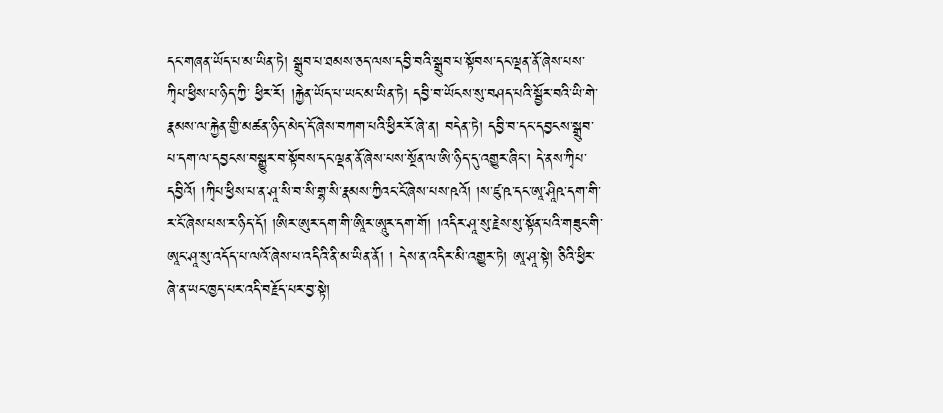དང་གཞན་ཡོད་པ་མ་ཡིན་ཏེ། སྒྲུབ་པ་ཐམས་ཅད་ལས་དབྱི་བའི་སྒྲུབ་པ་སྟོབས་དང་ལྡན་ནོ་ཞེས་པས་ཀྭིཔ་ཕྱིས་པ་ཉིད་ཀྱི་ ཕྱིར་རོ། །རྐྱེན་ཡོད་པ་ཡང་མ་ཡིན་ཏེ། དབྱི་བ་ཡོངས་སུ་བཤད་པའི་སྦྱོར་བའི་ཡི་གེ་རྣམས་ལ་རྐྱེན་གྱི་མཚན་ཉིད་མེད་དོ་ཞེས་བཀག་པའི་ཕྱིར་རོ་ཞེ་ན། བདེན་ཏེ། དབྱི་བ་དང་དབྱངས་སྒྲུབ་པ་དག་ལ་དབྱངས་བསྒྱུར་བ་སྟོབས་དང་ལྡན་ནོ་ཞེས་པས་སྔོན་ལ་ཨི་ཉིད་དུ་འགྱུར་ཞིང་། དེ་ནས་ཀྭིཔ་དབྱིའོ། །ཀྭིཔ་ཕྱིས་པ་ན་ཤཱ་སི་བ་སི་གྷ་སི་རྣམས་ཀྱིའང་ངོ་ཞེས་པས་ཥའོ། །ས་ཛུ་ཥ་དང་ཨཱ་ཤཱིཥ་དག་གི་ར་ངོ་ཞེས་པས་ར་ཉིད་དོ། །ཨིར་ཨུར་དག་གི་ཨཱིར་ཨཱུར་དག་གོ། །འདིར་ཤཱ་སུ་རྗེས་སུ་སྟོན་པའི་གཟུང་གི་ཨཱང་ཤཱ་སུ་འདོད་པ་ལའོ་ཞེས་པ་འདིའི་ནི་མ་ཡིན་ནོ། ། དེས་ན་འདིར་མི་འགྱུར་ཏེ། ཨཱ་ཤཱ་སྟེ། ཅིའི་ཕྱིར་ཞེ་ན་ཡང་ཁྱད་པར་འདི་བརྗོད་པར་བྱ་སྟེ།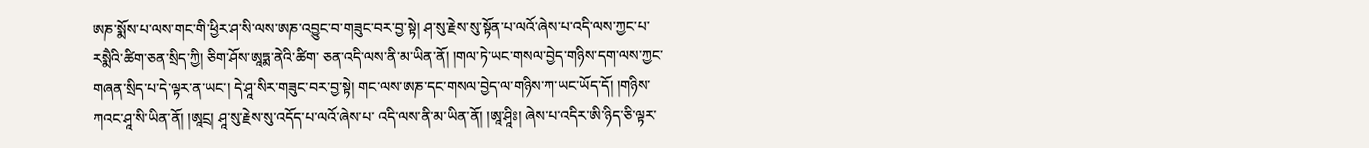ཨཎ་སྨོས་པ་ལས་གང་གི་ཕྱིར་ཤ་སི་ལས་ཨཎ་འབྱུང་བ་གཟུང་བར་བྱ་སྟེ། ཤ་སུ་རྗེས་སུ་སྟོན་པ་ལའོ་ཞེས་པ་འདི་ལས་ཀྱང་པ་རསྨཻའི་ཚིག་ཅན་སྲིད་ཀྱི། ཅིག་ཤོས་ཨཱཏྨ་ནེའི་ཚིག་ ཅན་འདི་ལས་ནི་མ་ཡིན་ནོ། །གལ་ཏེ་ཡང་གསལ་བྱེད་གཉིས་དག་ལས་ཀྱང་གཞན་སྲིད་པ་དེ་ལྟར་ན་ཡང་། དེ་ཤཱ་སིར་གཟུང་བར་བྱ་སྟེ། གང་ལས་ཨཎ་དང་གསལ་བྱེད་ལ་གཉིས་ཀ་ཡང་ཡོད་དོ། །གཉིས་ཀའང་ཤཱ་སི་ཡིན་ནོ། །ཨཱངྲ། ཤཱ་སུ་རྗེས་སུ་འདོད་པ་ལའོ་ཞེས་པ་ འདི་ལས་ནི་མ་ཡིན་ནོ། །ཨཱ་ཤཱིཿ། ཞེས་པ་འདིར་ཨི་ཉིད་ཅི་ལྟར་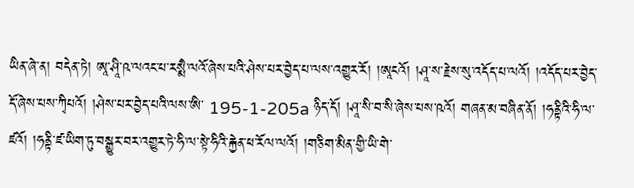ཡིན་ཞེ་ན། བདེན་ཏེ། ཨཱ་ཤཱི་ཥ་ལའང་པ་རསྨཻ་ལའོ་ཞེས་པའི་ཤེས་པར་བྱེད་པ་ལས་འགྱུར་རོ། །ཨཱངའོ། །ཤཱ་ས་རྗེས་སུ་འདོད་པ་ལའོ། །འདོད་པར་བྱེད་དོ་ཞེས་པས་ཀྭིཔའོ། །ཤེས་པར་བྱེད་པའི་ལས་ཨི་ 195-1-205a ཉིད་དོ། །ཤཱ་སི་བ་སི་ཞེས་པས་ཥའོ། གཞན་མ་བཞིན་ནོ། །ཧནྟིའི་ཧི་ལ་ཛའོ། །ཧནྟི་ཛ་ཡིག་ཏུ་བསྒྱུར་བར་འགྱུར་ཏེ་ཧི་ལ་སྟེ་ཧིའི་རྐྱེན་ཕ་རོལ་ལའོ། །གཅིག་མིན་གྱི་ཡི་གེ་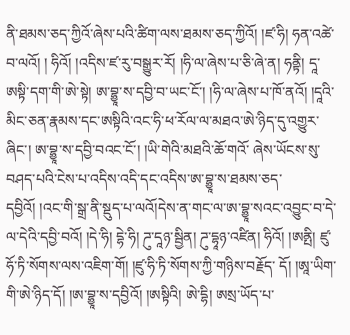ནི་ཐམས་ཅད་ཀྱིའོ་ཞེས་པའི་ཚིག་ལས་ཐམས་ཅད་ཀྱིའོ། །ཛ་ཧི། ཧན་འཚེ་བ་ལའོ། ། ཧིའོ། །འདིས་ཛ་རུ་བསྒྱུར་རོ། །ཧི་ལ་ཞེས་པ་ཅི་ཞེ་ན། ཧནྟི། དཱ་ཨསྟི་དག་གི་ཨེ་སྟེ། ཨ་བྷྱཱ་ས་དབྱི་བ་ཡང་ངོ་། །ཧི་ལ་ཞེས་པ་ཁོ་ནའོ། །དཱའི་མིང་ཅན་རྣམས་དང་ཨསྟིའི་འང་ཧི་ཕ་རོལ་ལ་མཐའ་ཨེ་ཉིད་དུ་འགྱུར་ཞིང་། ཨ་བྷྱཱ་ས་དབྱི་བའང་ངོ་། །ཡི་གེའི་མཐའི་ཆོ་གའོ་ ཞེས་ཡོངས་སུ་བཤད་པའི་ངེས་པ་འདིས་འདི་དང་འདིས་ཨ་བྷྱཱ་ས་ཐམས་ཅད་དབྱིའོ། །འང་གི་སྒྲ་ནི་སྡུད་པ་ལའོ།དེས་ན་གང་ལ་ཨ་བྷྱཱ་སའང་འབྱུང་བ་དེ་ལ་དེའི་དབྱི་བའོ། །དེ་ཧི། དྷེ་ཧི། ཌུ་དཱཉ་སྦྱིན། ཌུ་དྷཱཉ་འཛིན། ཧིའོ། །ཨནྤི། ཛུ་ཧོ་ཏི་སོགས་ལས་འཇིག་གོ། །ཛུ་ཧི་ཏི་སོགས་ཀྱི་གཉིས་བརྗོད་ དོ། །ཨཱ་ཡིག་གི་ཨེ་ཉིད་དོ། །ཨ་བྷྱཱ་ས་དབྱིའོ། །ཨསྟིའི། ཨེ་དྷི། ཨསྲ་ཡོད་པ་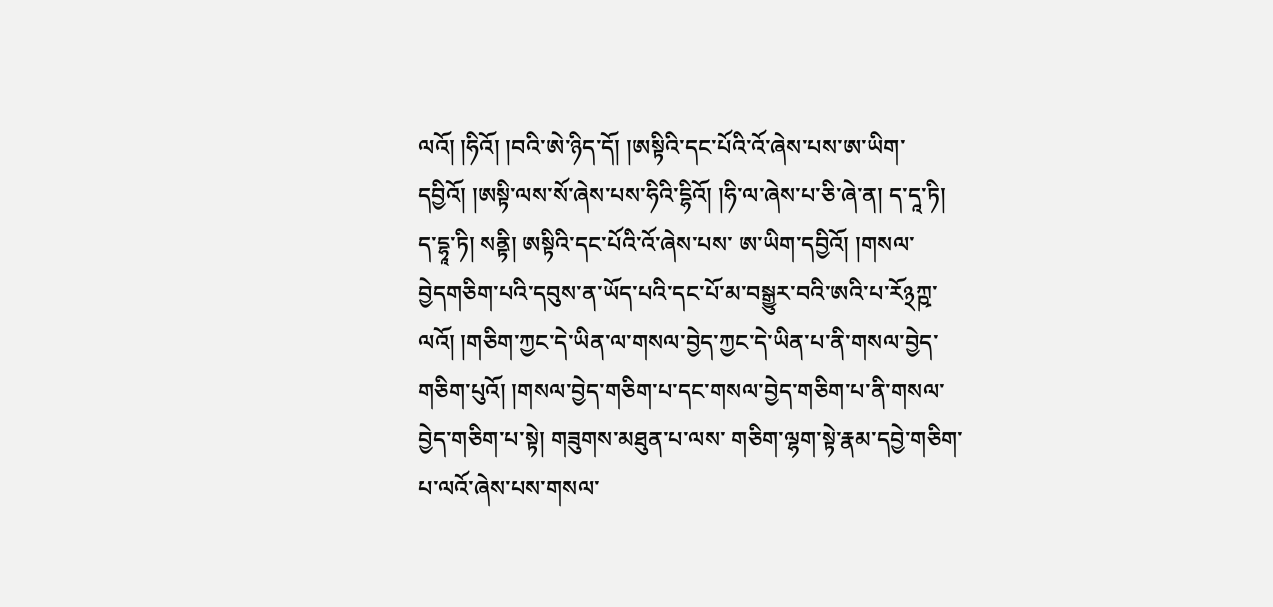ལའོ། །ཧིའོ། །བའི་ཨེ་ཉིད་དོ། །ཨསྟིའི་དང་པོའི་འོ་ཞེས་པས་ཨ་ཡིག་དབྱིའོ། །ཨསྟི་ལས་སོ་ཞེས་པས་ཧིའི་དྷིའོ། །ཧི་ལ་ཞེས་པ་ཅི་ཞེ་ན། ད་དཱ་ཏི། ད་དྷཱ་ཏི། སནྟི། ཨསྟིའི་དང་པོའི་འོ་ཞེས་པས་ ཨ་ཡིག་དབྱིའོ། །གསལ་བྱེདགཅིག་པའི་དབུས་ན་ཡོད་པའི་དང་པོ་མ་བསྒྱུར་བའི་ཨའི་པ་རོ྅ཀྵ་ལའོ། །གཅིག་ཀྱང་དེ་ཡིན་ལ་གསལ་བྱེད་ཀྱང་དེ་ཡིན་པ་ནི་གསལ་བྱེད་གཅིག་པུའོ། །གསལ་བྱེད་གཅིག་པ་དང་གསལ་བྱེད་གཅིག་པ་ནི་གསལ་བྱེད་གཅིག་པ་སྟེ། གཟུགས་མཐུན་པ་ལས་ གཅིག་ལྷག་སྟེ་རྣམ་དབྱེ་གཅིག་པ་ལའོ་ཞེས་པས་གསལ་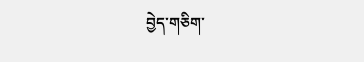བྱེད་གཅིག་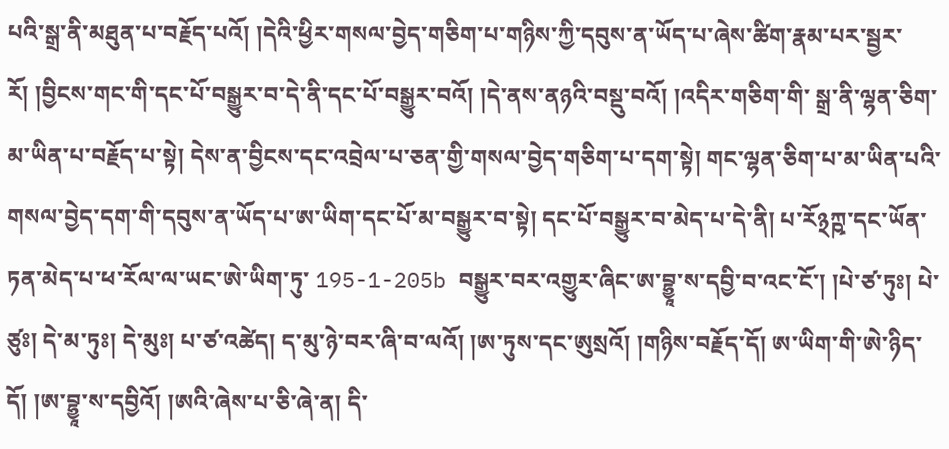པའི་སྒྲ་ནི་མཐུན་པ་བརྗོད་པའོ། །དེའི་ཕྱིར་གསལ་བྱེད་གཅིག་པ་གཉིས་ཀྱི་དབུས་ན་ཡོད་པ་ཞེས་ཚིག་རྣམ་པར་སྦྱར་རོ། །བྱིངས་གང་གི་དང་པོ་བསྒྱུར་བ་དེ་ནི་དང་པོ་བསྒྱུར་བའོ། །དེ་ནས་ནཉའི་བསྡུ་བའོ། །འདིར་གཅིག་གི་ སྒྲ་ནི་ལྷན་ཅིག་མ་ཡིན་པ་བརྗོད་པ་སྟེ། དེས་ན་བྱིངས་དང་འབྲེལ་པ་ཅན་གྱི་གསལ་བྱེད་གཅིག་པ་དག་སྟེ། གང་ལྷན་ཅིག་པ་མ་ཡིན་པའི་གསལ་བྱེད་དག་གི་དབུས་ན་ཡོད་པ་ཨ་ཡིག་དང་པོ་མ་བསྒྱུར་བ་སྟེ། དང་པོ་བསྒྱུར་བ་མེད་པ་དེ་ནི། པ་རོ྅ཀྵ་དང་ཡོན་ཏན་མེད་པ་ཕ་རོལ་ལ་ཡང་ཨེ་ཡིག་ཏུ་ 195-1-205b བསྒྱུར་བར་འགྱུར་ཞིང་ཨ་བྷྱཱ་ས་དབྱི་བ་འང་ངོ་། །པེ་ཙ་ཏུཿ། པེ་ཙུཿ། དེ་མ་ཏུཿ། དེ་མུཿ། པ་ཙ་འཚེད། ད་མུ་ཉེ་བར་ཞི་བ་ལའོ། །ཨ་ཏུས་དང་ཨུསྲའོ། །གཉིས་བརྗོད་དོ། ཨ་ཡིག་གི་ཨེ་ཉིད་དོ། །ཨ་བྷྱཱ་ས་དབྱིའོ། །ཨའི་ཞེས་པ་ཅི་ཞེ་ན། དི་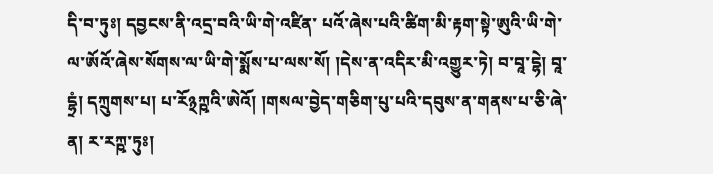དི་བ་ཏུཿ། དབྱངས་ནི་འདྲ་བའི་ཡི་གེ་འཛིན་ པའོ་ཞེས་པའི་ཚིག་མི་རྟག་སྟེ་ཨུའི་ཡི་གེ་ལ་ཨོའོ་ཞེས་སོགས་ལ་ཡི་གེ་སྨོས་པ་ལས་སོ། །དེས་ན་འདིར་མི་འགྱུར་ཏེ། བ་བཱ་དྷེ། བཱ་དྷྲཾ། དཀྲུགས་པ། པ་རོ྅ཀྵའི་ཨེའོ། །གསལ་བྱེད་གཅིག་པུ་པའི་དབུས་ན་གནས་པ་ཅི་ཞེ་ན། ར་རཀྵ་ཏུཿ།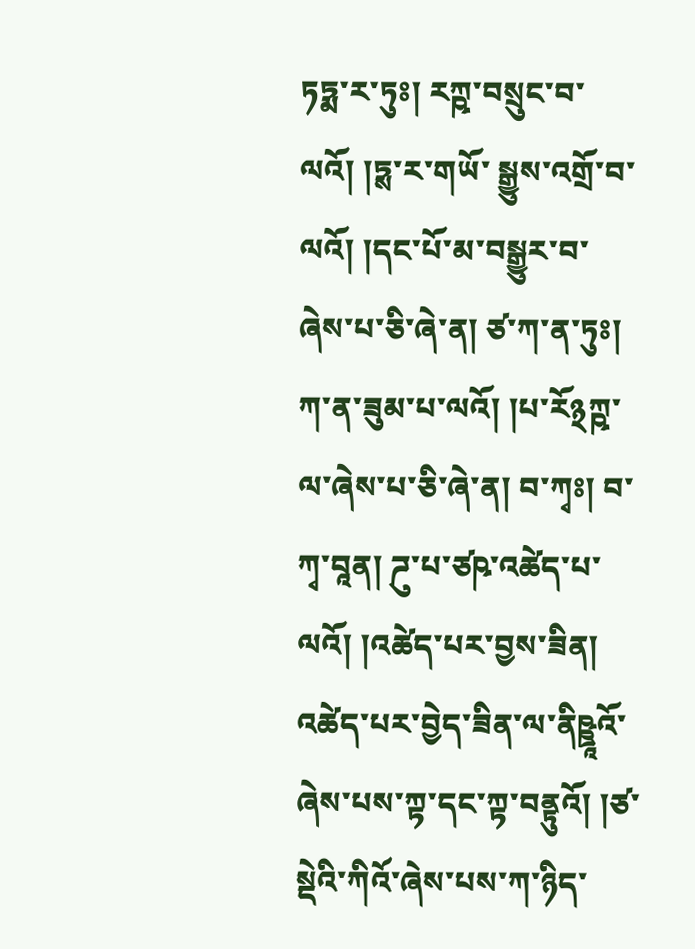ཏཏྨ་ར་ཏུཿ། རཀྵ་བསྲུང་བ་ལའོ། །ཏྶ་ར་གཡོ་ སྒྱུས་འགྲོ་བ་ལའོ། །དང་པོ་མ་བསྒྱུར་བ་ཞེས་པ་ཅི་ཞེ་ན། ཙ་ཀ་ན་ཏུཿ། ཀ་ན་ཟུམ་པ་ལའོ། །པ་རོ྅ཀྵ་ལ་ཞེས་པ་ཅི་ཞེ་ན། བ་ཀྭཿ། བ་ཀྭ་བཱན། ཌུ་པ་ཙཥ་འཚེད་པ་ལའོ། །འཚེད་པར་བྱས་ཟིན། འཚེད་པར་བྱེད་ཟིན་ལ་ནིཥྛཱའོ་ཞེས་པས་ཀྟ་དང་ཀྟ་བནྟུའོ། །ཙ་སྡེའི་ཀིའོ་ཞེས་པས་ཀ་ཉིད་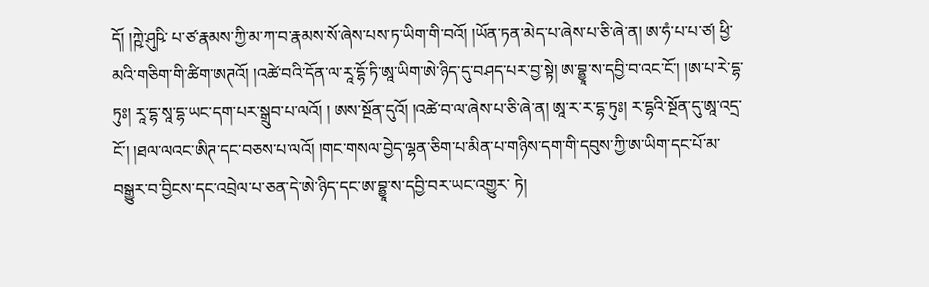དོ། །ཀྵེ་ཤུཥི་ པ་ཙ་རྣམས་ཀྱི་མ་ཀ་བ་རྣམས་སོ་ཞེས་པས་ཏ་ཡིག་གི་བའོ། །ཡོན་ཏན་མེད་པ་ཞེས་པ་ཅི་ཞེ་ན། ཨ་ཧཾ་པ་པ་ཙ། ཕྱི་མའི་གཅིག་གི་ཚིག་ཨཊའོ། །འཚེ་བའི་དོན་ལ་རཱ་དྷོ་ཏི་ཨཱ་ཡིག་ཨེ་ཉིད་དུ་བཤད་པར་བྱ་སྟེ། ཨ་བྷྱཱ་ས་དབྱི་བ་འང་ངོ་། །ཨ་པ་རེ་དྷ་ཏུཿ། རཱ་དྷ་སཱ་དྷ་ཡང་དག་པར་སྒྲུབ་པ་ལའོ། ། ཨས་སྔོན་དུའོ། །འཚེ་བ་ལ་ཞེས་པ་ཅི་ཞེ་ན། ཨཱ་ར་ར་དྷ་ཏུཿ། ར་དྷའི་སྔོན་དུ་ཨཱ་འདྲ་ངོ་། །ཐལ་ལའང་ཨིཊ་དང་བཅས་པ་ལའོ། །གང་གསལ་བྱེད་ལྷན་ཅིག་པ་མིན་པ་གཉིས་དག་གི་དབུས་ཀྱི་ཨ་ཡིག་དང་པོ་མ་བསྒྱུར་བ་བྱིངས་དང་འབྲེལ་པ་ཅན་དེ་ཨེ་ཉིད་དང་ཨ་བྷྱཱ་ས་དབྱི་བར་ཡང་འགྱུར་ ཏེ།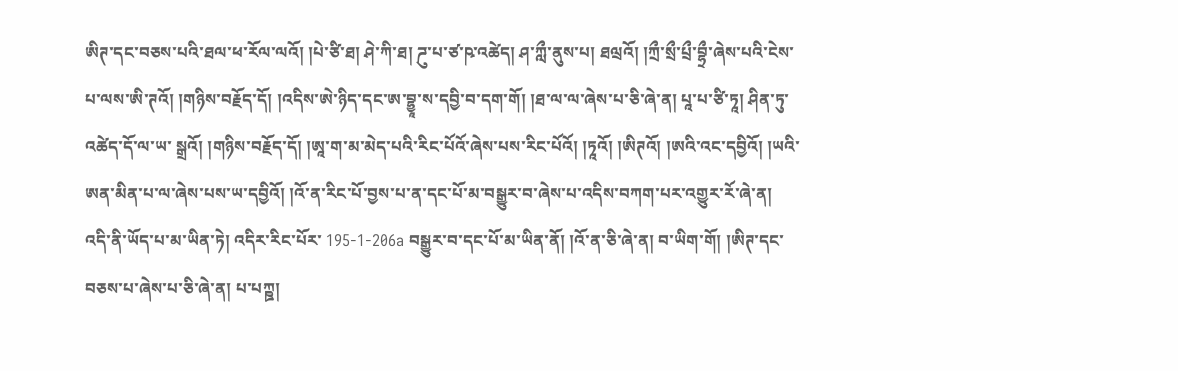ཨིཊ་དང་བཅས་པའི་ཐལ་ཕ་རོལ་ལའོ། །པེ་ཙི་ཐ། ཤེ་ཀི་ཐ། ཌུ་པ་ཙ་ཥ་འཚེད། ཤ་ཀླྀ་ནུས་པ། ཐལྲའོ། །ཀྲྀ་སྲྀ་པྲྀ་བྷྲྀ་ཞེས་པའི་ངེས་པ་ལས་ཨི་ཊའོ། །གཉིས་བརྗོད་དོ། །འདིས་ཨེ་ཉིད་དང་ཨ་བྷྱཱ་ས་དབྱི་བ་དག་གོ། །ཐ་ལ་ལ་ཞེས་པ་ཅི་ཞེ་ན། པཱ་པ་ཙི་ཏཱ། ཤིན་ཏུ་འཚེད་དོ་ལ་ཡ་ སྒྲའོ། །གཉིས་བརྗོད་དོ། །ཨཱ་ག་མ་མེད་པའི་རིང་པོའོ་ཞེས་པས་རིང་པོའོ། །ཏཱའོ། །ཨིཊའོ། །ཨའི་འང་དབྱིའོ། །ཡའི་ཨན་མིན་པ་ལ་ཞེས་པས་ཡ་དབྱིའོ། །འོ་ན་རིང་པོ་བྱས་པ་ན་དང་པོ་མ་བསྒྱུར་བ་ཞེས་པ་འདིས་བཀག་པར་འགྱུར་རོ་ཞེ་ན། འདི་ནི་ཡོད་པ་མ་ཡིན་ཏེ། འདིར་རིང་པོར་ 195-1-206a བསྒྱུར་བ་དང་པོ་མ་ཡིན་ནོ། །འོ་ན་ཅི་ཞེ་ན། བ་ཡིག་གོ། །ཨིཊ་དང་བཅས་པ་ཞེས་པ་ཅི་ཞེ་ན། པ་པཀྛ།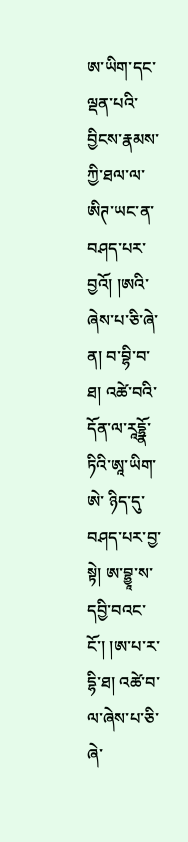ཨ་ཡིག་དང་ལྡན་པའི་བྱིངས་རྣམས་ཀྱི་ཐལ་ལ་ཨིཊ་ཡང་ན་བཤད་པར་བྱའོ། །ཨའི་ཞེས་པ་ཅི་ཞེ་ན། བ་བྷི་བ་ཐ། འཚེ་བའི་དོན་ལ་རཱདྷྣོ་ཏིའི་ཨཱ་ཡིག་ཨེ་ ཉིད་དུ་བཤད་པར་བྱ་སྟེ། ཨ་བྷྱཱ་ས་དབྱི་བའང་ངོ་། །ཨ་པ་ར་དྷི་ཐ། འཚེ་བ་ལ་ཞེས་པ་ཅི་ཞེ་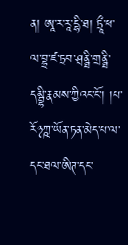ན། ཨཱ་ར་རཱ་དྷི་ཐ། ཏྲཱྀ་ཕ་ལ་བྷྲ་ཛ་ཏྲབ་ཤྲནྠི་གྲནྠི་དམྦྷི་རྣམས་ཀྱིའང་ངོ་། །པ་རོ྅ཀྵ་ཡོན་ཏན་མེད་པ་ལ་དང་ཐལ་ཨིཊ་དང་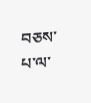བཅས་པ་ལ་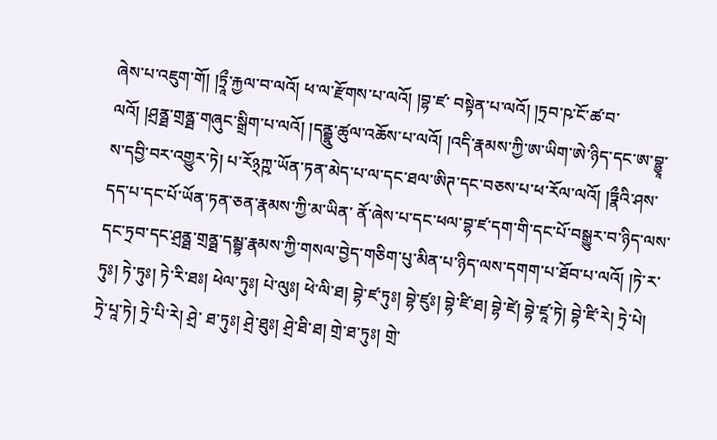ཞེས་པ་འཇུག་གོ། །ཏྲཱྀ་རྐྱལ་བ་ལའོ། ཕ་ལ་རྫོགས་པ་ལའོ། །བྷ་ཛ་ བསྟེན་པ་ལའོ། །ཏྲབ་ཥ་ངོ་ཚ་བ་ལའོ། །ཤྲནྠ་གྲནྠ་གཞུང་སྒྲིག་པ་ལའོ། །དནྦྷུ་ཚུལ་འཆོས་པ་ལའོ། །འདི་རྣམས་ཀྱི་ཨ་ཡིག་ཨེ་ཉིད་དང་ཨ་བྷྱཱ་ས་དབྱི་བར་འགྱུར་ཏེ། པ་རོ྅ཀྵ་ཡོན་ཏན་མེད་པ་ལ་དང་ཐལ་ཨིཊ་དང་བཅས་པ་ཕ་རོལ་ལའོ། །ཏྣྀའི་ཤས་དད་པ་དང་པོ་ཡོན་ཏན་ཅན་རྣམས་ཀྱི་མ་ཡིན་ ནོ་ཞེས་པ་དང་ཕལ་བྷ་ཛ་དག་གི་དང་པོ་བསྒྱུར་བ་ཉིད་ལས་དང་ཏྲབ་དང་ཤྲནྠ་གྲནྠ་དམྦྷ་རྣམས་ཀྱི་གསལ་བྱེད་གཅིག་པུ་མིན་པ་ཉིད་ལས་དགག་པ་ཐོབ་པ་ལའོ། །ཏེ་ར་ཏུཿ། ཏེ་ཏུཿ། ཏེ་རི་ཐཿ། ཕེལ་ཏུཿ། པེ་ལུཿ། ཕེ་ལི་ཐ། བྷེ་ཛ་ཏུཿ། བྷེ་ཛུཿ། བྷེ་ཛི་ཐ། བྷེ་ཛེ། བྷེ་ཛཱ་ཏེ། བྷེ་ཛི་རེ། ཏྲེ་པེ། ཏྲེ་པཱ་ཏེ། ཏྲེ་པི་རེ། ཤྲེ་ ཐ་ཏུཿ། ཤྲེ་ཐུཿ། ཤྲེ་ཐི་ཐ། གྲེ་ཐ་ཏུཿ། གྲེ་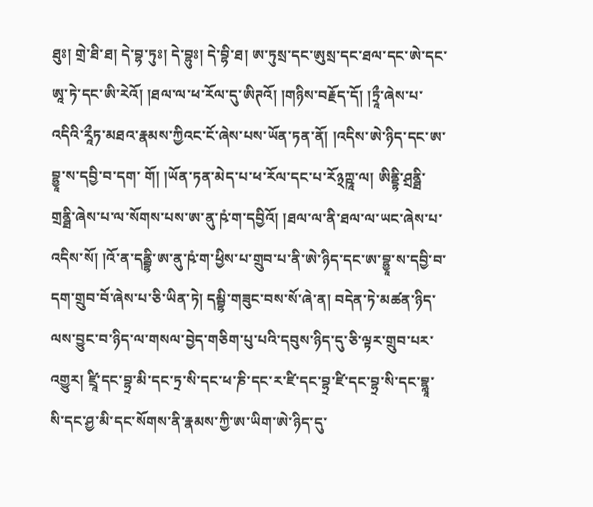ཐུཿ། གྲེ་ཐི་ཐ། དེ་བྷ་ཏུཿ། དེ་བྷུཿ། དེ་བྷི་ཐ། ཨ་ཏུསྲ་དང་ཨུསྲ་དང་ཐལ་དང་ཨེ་དང་ཨཱ་ཏེ་དང་ཨི་རེའོ། །ཐལ་ལ་ཕ་རོལ་དུ་ཨིཊའོ། །གཉིས་བརྗོད་དོ། །ཏྲཱྀ་ཞེས་པ་འདིའི་རཱྀཏ་མཐའ་རྣམས་ཀྱིའང་ངོ་ཞེས་པས་ཡོན་ཏན་ནོ། །འདིས་ཨེ་ཉིད་དང་ཨ་བྷྱཱ་ས་དབྱི་བ་དག་ གོ། །ཡོན་ཏན་མེད་པ་ཕ་རོལ་དང་པ་རོ྅ཀྵཱ་ལ། ཨིནྡྷི་ཤྲནྠི་གྲནྠི་ཞེས་པ་ལ་སོགས་པས་ཨ་ནུ་ཥཾ་ག་དབྱིའོ། །ཐལ་ལ་ནི་ཐལ་ལ་ཡང་ཞེས་པ་འདིས་སོ། །འོ་ན་དནྦྷི་ཨ་ནུ་ཥཾ་ག་ཕྱིས་པ་གྲུབ་པ་ནི་ཨེ་ཉིད་དང་ཨ་བྷྱཱ་ས་དབྱི་བ་དག་གྲུབ་བོ་ཞེས་པ་ཅི་ཡིན་ཏེ། དམྦྷི་གཟུང་བས་སོ་ཞེ་ན། བདེན་ཏེ་མཚན་ཉིད་ ལས་བྱུང་བ་ཉིད་ལ་གསལ་བྱེད་གཅིག་པུ་པའི་དབུས་ཉིད་དུ་ཅི་ལྟར་གྲུབ་པར་འགྱུར། ཛྲཱི་དང་བྷྲ་མི་དང་ཏྲ་སི་དང་ཕ་ཎི་དང་ར་ཛི་དང་བྷྲ་ཛི་དང་བྷྲ་སི་དང་བྷླཱ་སི་དང་ཤྱ་མི་དང་སོགས་ནི་རྣམས་ཀྱི་ཨ་ཡིག་ཨེ་ཉིད་དུ་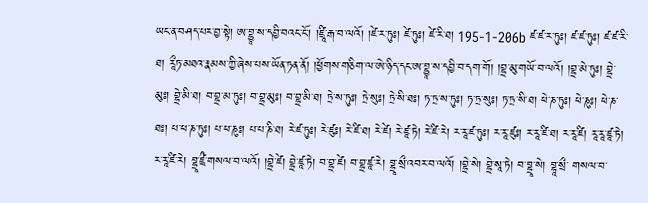ཡང་ན་བཤད་པར་བྱ་སྟེ། ཨ་བྷྱཱ་ས་དབྱི་བའང་ངོ་། །ཛྲཱི་རྒ་བ་ལའོ། །ཛེ་ར་ཏུཿ། ཛེ་ཏུཿ། ཛེ་རི་ཐ། 195-1-206b ཛ་ཛ་ར་ཏུཿ། ཛ་ཛ་ཏུཿ། ཛ་ཛ་རི་ཐ། རཱྀཏ་མཐའ་རྣམས་ཀྱི་ཞེས་པས་ཡོན་ཏན་ནོ། །ཕྱོགས་གཅིག་ལ་ཨེ་ཉིད་དང་ཨ་བྷྱཱ་ས་དབྱི་བ་དག་གོ། །བྷྲ་མུ་གཡོ་བ་ལའོ། །བྷྲ་མེ་ཏུཿ། བྷྲེ་མུཿ། བྷྲེ་མི་ཐ། བ་བྷྲ་མ་ཏུཿ། བ་བྷྲ་མུཿ། བ་བྷྲ་མི་ཐ། ཏྲེ་ས་ཏུཿ། ཏྲེ་སུཿ། ཏྲེ་སི་ཐཿ། ཏ་ཏྲ་ས་ཏུཿ། ཏ་ཏྲ་སུཿ། ཏ་ཏྲ་སི་ཐ། ཕེ་ཎ་ཏུཿ། ཕེ་ཎུཿ། ཕེ་ཎ་ཐཿ། པ་ཕ་ཎ་ཏུཿ། པ་ཕ་ཎུཿ། པ་པ་ཎི་ཐ། རེ་ཛ་ཏུཿ། རེ་ཛུཿ། རེ་ཛི་ཐ། རེ་ཛེ། རེ་ཛཱ་ཏེ། རེ་ཛི་རེ། ར་རཱ་ཛ་ཏུཿ། ར་རཱ་ཛུཿ། ར་རཱ་ཛི་ཐ། ར་རཱ་ཛི། རཱ་རཱ་ཛཱ་ཏེ། ར་རཱ་ཛི་རེ། བྷྲཱ་ཛྲྀ་གསལ་བ་ལའོ། །བྷྲེ་ཛེ། བྷྲེ་ཛཱ་ཏེ། བ་བྷྲ་ཛེ། བ་བྷྲ་ཛཱ་རེ། བྷྲཱ་སྲྀ་འབར་བ་ལའོ། །བྷྲེ་སེ། བྷྲེ་སཱ་ཏེ། བ་བྷྲཱ་སེ། བྷཱ་སྲྀ་ གསལ་བ་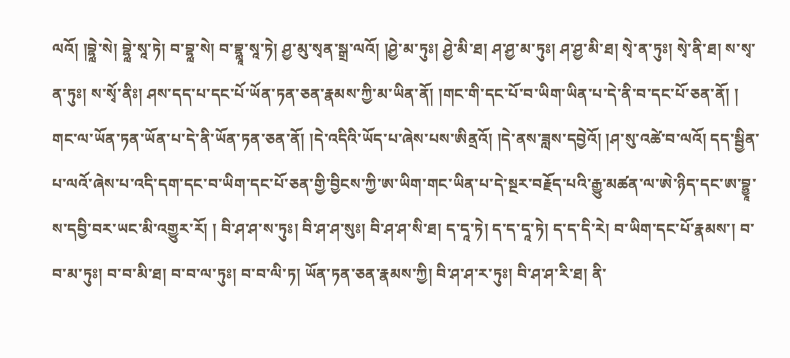ལའོ། །བྷླེ་སེ། བྷླེ་སཱ་ཏེ། བ་བྷླ་སེ། བ་བྷླཱ་སཱ་ཏེ། ཤྱ་མུ་སྭན་སྒྲ་ལའོ། །ཤྱེ་མ་ཏུཿ། ཤྱེ་མི་ཐ། ཤ་ཤྱ་མ་ཏུཿ། ཤ་ཤྱ་མི་ཐ། སྭེ་ན་ཏུཿ། སྭེ་ནི་ཐ། ས་སྭ་ན་ཏུཿ། ས་སྭོ་ནིཿ། ཤས་དད་པ་དང་པོ་ཡོན་ཏན་ཅན་རྣམས་ཀྱི་མ་ཡིན་ནོ། །གང་གི་དང་པོ་བ་ཡིག་ཡིན་པ་དེ་ནི་བ་དང་པོ་ཅན་ནོ། ། གང་ལ་ཡོན་ཏན་ཡོན་པ་དེ་ནི་ཡོན་ཏན་ཅན་ནོ། །དེ་འདིའི་ཡོད་པ་ཞེས་པས་ཨིནྲའོ། །དེ་ནས་ཟླས་དབྱེའོ། །ཤ་སུ་འཚེ་བ་ལའོ། དད་སྦྱིན་པ་ལའོ་ཞེས་པ་འདི་དག་དང་བ་ཡིག་དང་པོ་ཅན་གྱི་བྱིངས་ཀྱི་ཨ་ཡིག་གང་ཡིན་པ་དེ་སྔར་བརྗོད་པའི་རྒྱུ་མཚན་ལ་ཨེ་ཉིད་དང་ཨ་བྷྱཱ་ས་དབྱི་བར་ཡང་མི་འགྱུར་རོ། ། བི་ཤ་ཤ་ས་ཏུཿ། བི་ཤ་ཤ་སུཿ། བི་ཤ་ཤ་སི་ཐ། ད་དཱ་ཏེ། ད་ད་དཱ་ཏེ། ད་ད་དི་རེ། བ་ཡིག་དང་པོ་རྣམས་། བ་བ་མ་ཏུཿ། བ་བ་མི་ཐ། བ་བ་ལ་ཏུཿ། བ་བ་ལི་ཏ། ཡོན་ཏན་ཅན་རྣམས་ཀྱི། བི་ཤ་ཤ་ར་ཏུཿ། བི་ཤ་ཤ་རི་ཐ། ནི་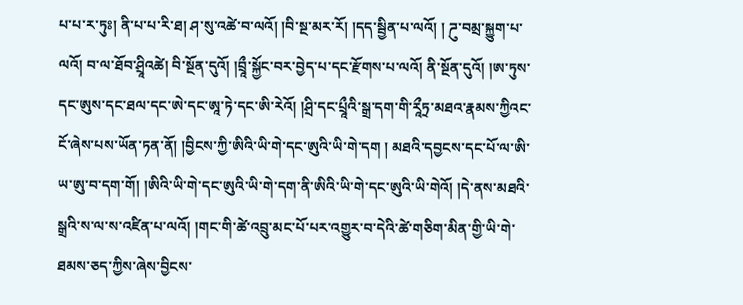པ་པ་ར་ཏུཿ། ནི་པ་པ་རི་ཐ། ཤ་སུ་འཚེ་བ་ལའོ། །བི་སྔ་མར་རོ། །དད་སྦྱིན་པ་ལའོ། ། ཌུ་བམྲ་སྐྱུག་པ་ལའོ། བ་ལ་ཐོབ་ཤྲཱིའཚེ། བི་སྔོན་དུའོ། །བྲཱྀ་སྐྱོང་བར་བྱེད་པ་དང་རྫོགས་པ་ལའོ། ནི་སྔོན་དུའོ། །ཨ་ཏུས་དང་ཨུས་དང་ཐལ་དང་ཨེ་དང་ཨཱ་ཏེ་དང་ཨི་རེའོ། །ཤྲི་དང་པྲཱྀའི་སྒྲ་དག་གི་རཱྀཏྲ་མཐའ་རྣམས་ཀྱིའང་ངོ་ཞེས་པས་ཡོན་ཏན་ནོ། །བྱིངས་ཀྱི་ཨིའི་ཡི་གེ་དང་ཨུའི་ཡི་གེ་དག ། མཐའི་དབྱངས་དང་པོ་ལ་ཨི་ཡ་ཨུ་བ་དག་གོ། །ཨིའི་ཡི་གེ་དང་ཨུའི་ཡི་གེ་དག་ནི་ཨིའི་ཡི་གེ་དང་ཨུའི་ཡི་གེའོ། །དེ་ནས་མཐའི་སྒྲའི་ས་ལ་ས་འཛིན་པ་ལའོ། །གང་གི་ཚེ་འབྲུ་མང་པོ་པར་འགྱུར་བ་དེའི་ཚེ་གཅིག་མིན་གྱི་ཡི་གེ་ཐམས་ཅད་ཀྱིས་ཞེས་བྱིངས་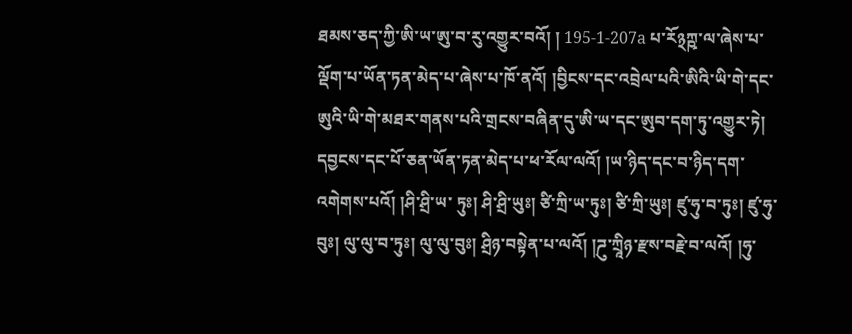ཐམས་ཅད་ཀྱི་ཨི་ཡ་ཨུ་བ་རུ་འགྱུར་བའོ། ། 195-1-207a པ་རོ྅ཀྵ་ལ་ཞེས་པ་ལྡོག་པ་ཡོན་ཏན་མེད་པ་ཞེས་པ་ཁོ་ནའོ། །བྱིངས་དང་འབྲེལ་པའི་ཨིའི་ཡི་གེ་དང་ཨུའི་ཡི་གེ་མཐར་གནས་པའི་གྲངས་བཞིན་དུ་ཨི་ཡ་དང་ཨུབ་དག་ཏུ་འགྱུར་ཏེ། དབྱངས་དང་པོ་ཅན་ཡོན་ཏན་མེད་པ་ཕ་རོལ་ལའོ། །ཡ་ཉིད་དང་བ་ཉིད་དག་འགེགས་པའོ། །ཤི་ཤྲི་ཡ་ ཏུཿ། ཤི་ཤྲི་ཡུཿ། ཙི་ཀྲི་ཡ་ཏུཿ། ཙི་ཀྲི་ཡུཿ། ཛུ་ཧུ་བ་ཏུཿ། ཛུ་ཧུ་བུཿ། ལུ་ལུ་བ་ཏུཿ། ལུ་ལུ་བུཿ། ཤྲིཉ་བསྟེན་པ་ལའོ། །ཌུ་ཀྲཱིཉ་རྫས་བརྗེ་བ་ལའོ། །ཧུ་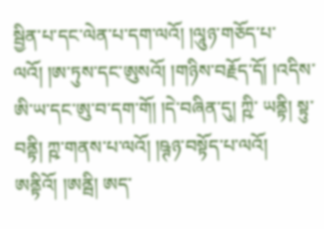སྦྱིན་པ་དང་ལེན་པ་དག་ལའོ། །ལཱུཉ་གཅོད་པ་ལའོ། །ཨ་ཏུས་དང་ཨུསའོ། །གཉིས་བརྗོད་དོ། །འདིས་ཨི་ཡ་དང་ཨུ་བ་དག་གོ། །དེ་བཞིན་དུ། ཀྵི་ ཡནྟི། སྟུ་བནྟི། ཀྵ་གནས་པ་ལའོ། །ཥྚཉ་བསྟོད་པ་ལའོ། ཨནྟིའོ། །ཨནྦི། ཨད་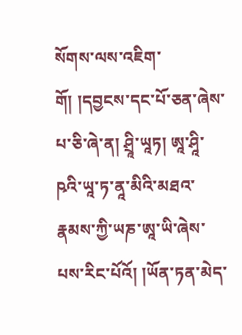སོགས་ལས་འཇིག་གོ། །དབྱངས་དང་པོ་ཅན་ཞེས་པ་ཅི་ཞེ་ན། ཤྲཱི་ཡཱཏ། ཨཱ་ཤཱི་ཥའི་ཡཱ་ཏ་ནཱ་མིའི་མཐའ་རྣམས་ཀྱི་ཡཎ་ཨཱ་ཡི་ཞེས་པས་རིང་པོའོ། །ཡོན་ཏན་མེད་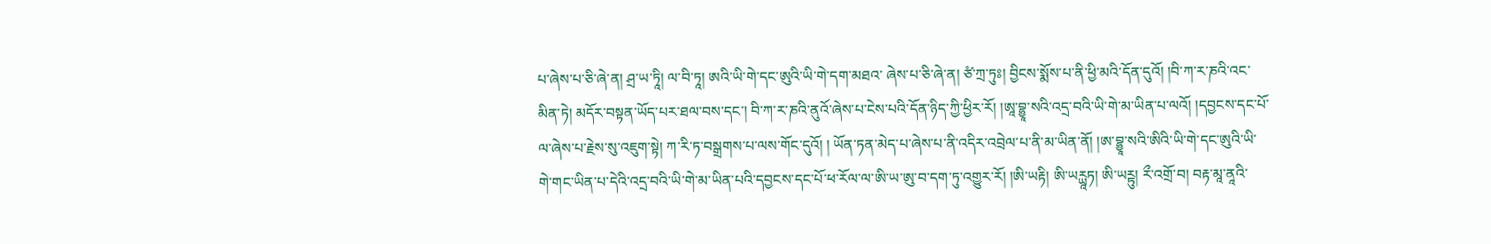པ་ཞེས་པ་ཅི་ཞེ་ན། ཤྲ་ཡ་ཏཱི། ལ་བི་ཏཱ། ཨའི་ཡི་གེ་དང་ཨུའི་ཡི་གེ་དག་མཐའ་ ཞེས་པ་ཅི་ཞེ་ན། ཙཾ་ཀྲ་ཏུཿ། བྱིངས་སྨོས་པ་ནི་ཕྱི་མའི་དོན་དུའོ། །བི་ཀ་ར་ཎའི་འང་མིན་ཏེ། མདོར་བསྟན་ཡོད་པར་ཐལ་བས་དང་། བི་ཀ་ར་ཎའི་ནུའོ་ཞེས་པ་ངེས་པའི་དོན་ཉིད་ཀྱི་ཕྱིར་རོ། །ཨཱ་བྷྱཱ་སའི་འདྲ་བའི་ཡི་གེ་མ་ཡིན་པ་ལའོ། །དབྱངས་དང་པོ་ལ་ཞེས་པ་རྗེས་སུ་འཇུག་སྟེ། ཀ་རི་ཏ་བསྒྲགས་པ་ལས་གོང་དུའོ། ། ཡོན་ཏན་མེད་པ་ཞེས་པ་ནི་འདིར་འབྲེལ་པ་ནི་མ་ཡིན་ནོ། །ཨ་བྷྱཱ་སའི་ཨིའི་ཡི་གེ་དང་ཨུའི་ཡི་གེ་གང་ཡིན་པ་དེའི་འདྲ་བའི་ཡི་གེ་མ་ཡིན་པའི་དབྱངས་དང་པོ་ཕ་རོལ་ལ་ཨི་ཡ་ཨུ་བ་དག་ཏུ་འགྱུར་རོ། །ཨི་ཡརྟི། ཨི་ཡཪྻཱཏ། ཨི་ཡཪྟུ། རྀ་འགྲོ་བ། བརྟ་མཱ་ནཱའི་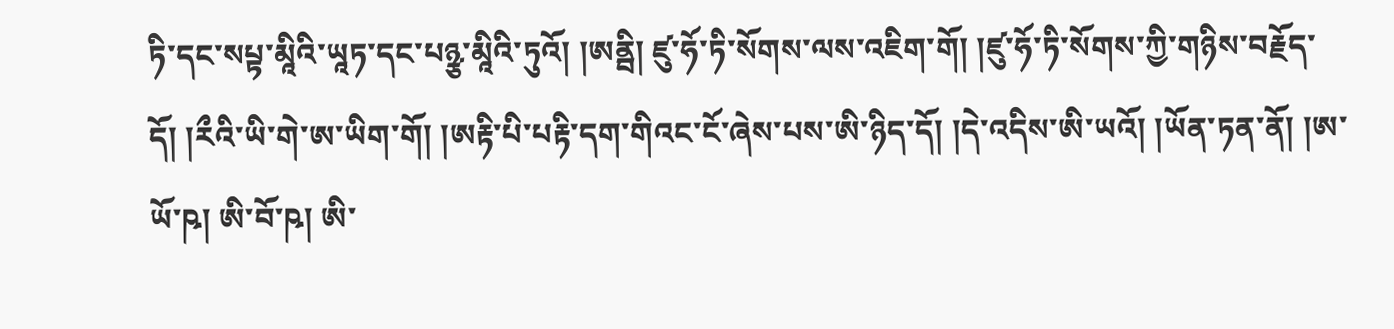ཏི་དང་སཔྟ་མཱིའི་ཡཱཏ་དང་པཉྩ་མཱིའི་ཏུའོ། །ཨནྦི། ཛུ་ཧོ་ཏི་སོགས་ལས་འཇིག་གོ། །ཛུ་ཧོ་ཏི་སོགས་ཀྱི་གཉིས་བརྗོད་དོ། །རྀའི་ཡི་གེ་ཨ་ཡིག་གོ། །ཨརྟི་པི་པརྟི་དག་གིའང་ངོ་ཞེས་པས་ཨི་ཉིད་དོ། །དེ་འདིས་ཨི་ཡའོ། །ཡོན་ཏན་ནོ། །ཨ་ཡོ་ཥ། ཨི་བོ་ཥ། ཨི་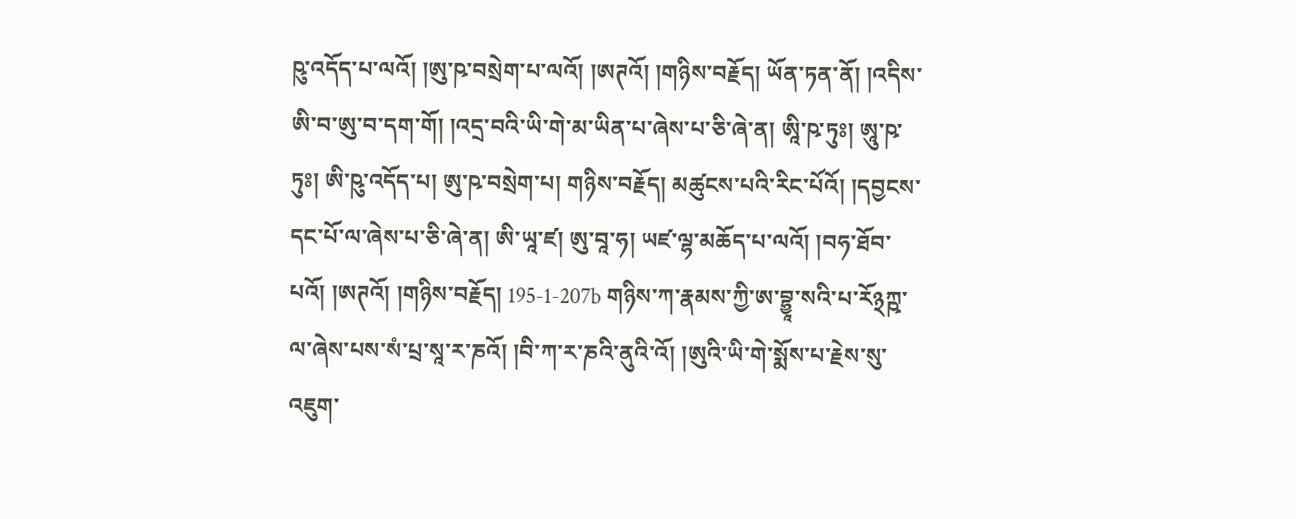ཥུ་འདོད་པ་ལའོ། །ཨུ་ཥ་བསྲེག་པ་ལའོ། །ཨཊའོ། །གཉིས་བརྗོད། ཡོན་ཏན་ནོ། །འདིས་ ཨི་བ་ཨུ་བ་དག་གོ། །འདྲ་བའི་ཡི་གེ་མ་ཡིན་པ་ཞེས་པ་ཅི་ཞེ་ན། ཨཱི་ཥ་ཏུཿ། ཨཱུ་ཥ་ཏུཿ། ཨི་ཥུ་འདོད་པ། ཨུ་ཥ་བསྲེག་པ། གཉིས་བརྗོད། མཚུངས་པའི་རིང་པོའོ། །དབྱངས་དང་པོ་ལ་ཞེས་པ་ཅི་ཞེ་ན། ཨི་ཡཱ་ཛ། ཨུ་བཱ་ཧ། ཡཛ་ལྷ་མཆོད་པ་ལའོ། །བཧ་ཐོབ་པའོ། །ཨཊའོ། །གཉིས་བརྗོད། 195-1-207b གཉིས་ཀ་རྣམས་ཀྱི་ཨ་བྷྱཱ་སའི་པ་རོ྅ཀྵ་ལ་ཞེས་པས་སཾ་པྲ་སཱ་ར་ཎའོ། །བི་ཀ་ར་ཎའི་ནུའི་འོ། །ཨུའི་ཡི་གེ་སྨོས་པ་རྗེས་སུ་འཇུག་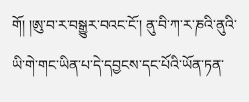གོ། །ཨུ་བ་ར་བསྒྱུར་བའང་ངོ་། ནུ་བི་ཀ་ར་ཎའི་ནུའི་ཡི་གེ་གང་ཡིན་པ་དེ་དབྱངས་དང་པོའི་ཡོན་ཏན་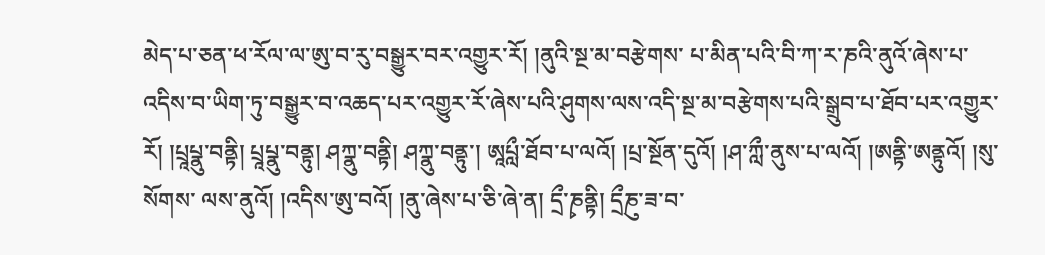མེད་པ་ཅན་ཕ་རོལ་ལ་ཨུ་བ་རུ་བསྒྱུར་བར་འགྱུར་རོ། །ནུའི་སྔ་མ་བརྩེགས་ པ་མིན་པའི་བི་ཀ་ར་ཎའི་ནུའོ་ཞེས་པ་འདིས་བ་ཡིག་ཏུ་བསྒྱུར་བ་འཆད་པར་འགྱུར་རོ་ཞེས་པའི་ཤུགས་ལས་འདི་སྔ་མ་བརྩེགས་པའི་སྒྲུབ་པ་ཐོབ་པར་འགྱུར་རོ། །པྲཱཔྣུ་བནྟི། པྲཱཔྣུ་བནྟུ། ཤཀྣུ་བནྟི། ཤཀྣུ་བནྟུ་། ཨཱཔླྀ་ཐོབ་པ་ལའོ། །པྲ་སྔོན་དུའོ། །ཤ་ཀླྀ་ནུས་པ་ལའོ། །ཨནྟི་ཨནྟུའོ། །སུ་སོགས་ ལས་ནུའོ། །འདིས་ཨུ་བའོ། །ནུ་ཞེས་པ་ཅི་ཞེ་ན། དྲྀ་ཎྭནྟི། དྲྀཎུ་ཟ་བ་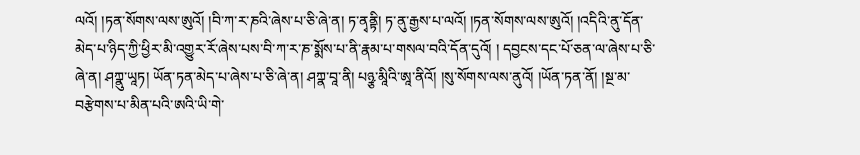ལའོ། །ཏན་སོགས་ལས་ཨུའོ། །བི་ཀ་ར་ཎའི་ཞེས་པ་ཅི་ཞེ་ན། ཏ་ནྭནྟི། ཏ་ནུ་རྒྱས་པ་ལའོ། །ཏན་སོགས་ལས་ཨུའོ། །འདིའི་ནུ་དོན་མེད་པ་ཉིད་ཀྱི་ཕྱིར་མི་འགྱུར་རོ་ཞེས་པས་བི་ཀ་ར་ཎ་སྨོས་པ་ནི་རྣམ་པ་གསལ་བའི་དོན་དུའོ། ། དབྱངས་དང་པོ་ཅན་ལ་ཞེས་པ་ཅི་ཞེ་ན། ཤཀྣུ་ཡཱཏ། ཡོན་ཏན་མེད་པ་ཞེས་པ་ཅི་ཞེ་ན། ཤཀྣ་བཱ་ནི། པཉྩ་མཱིའི་ཨཱ་ནིའོ། །སུ་སོགས་ལས་ནུའོ། །ཡོན་ཏན་ནོ། །སྔ་མ་བརྩེགས་པ་མིན་པའི་ཨའི་ཡི་གེ་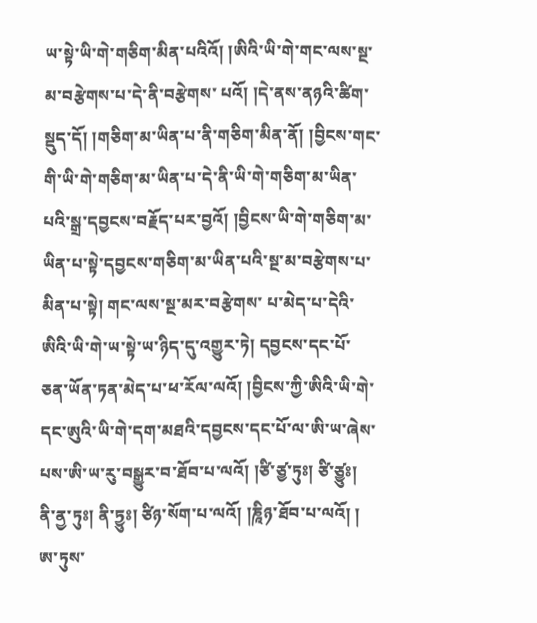ཡ་སྟེ་ཡི་གེ་གཅིག་མིན་པའིའོ། །ཨིའི་ཡི་གེ་གང་ལས་སྔ་མ་བརྩེགས་པ་དེ་ནི་བརྩེགས་ པའོ། །དེ་ནས་ནཉའི་ཚིག་སྡུད་དོ། །གཅིག་མ་ཡིན་པ་ནི་གཅིག་མིན་ནོ། །བྱིངས་གང་གི་ཡི་གེ་གཅིག་མ་ཡིན་པ་དེ་ནི་ཡི་གེ་གཅིག་མ་ཡིན་པའི་སྒྲ་དབྱངས་བརྗོད་པར་བྱའོ། །བྱིངས་ཡི་གེ་གཅིག་མ་ཡིན་པ་སྟེ་དབྱངས་གཅིག་མ་ཡིན་པའི་སྔ་མ་བརྩེགས་པ་མིན་པ་སྟེ། གང་ལས་སྔ་མར་བརྩེགས་ པ་མེད་པ་དེའི་ཨིའི་ཡི་གེ་ཡ་སྟེ་ཡ་ཉིད་དུ་འགྱུར་ཏེ། དབྱངས་དང་པོ་ཅན་ཡོན་ཏན་མེད་པ་ཕ་རོལ་ལའོ། །བྱིངས་ཀྱི་ཨིའི་ཡི་གེ་དང་ཨུའི་ཡི་གེ་དག་མཐའི་དབྱངས་དང་པོ་ལ་ཨི་ཡ་ཞེས་པས་ཨི་ཡ་རུ་བསྒྱུར་བ་ཐོབ་པ་ལའོ། །ཙི་ཙྱ་ཏུཿ། ཙི་ཙྱུཿ། ནི་ནྱ་ཏུཿ། ནི་ཏྱུཿ། ཙིཉ་སོག་པ་ལའོ། །ཎཱིཉ་ཐོབ་པ་ལའོ། ། ཨ་ཏུས་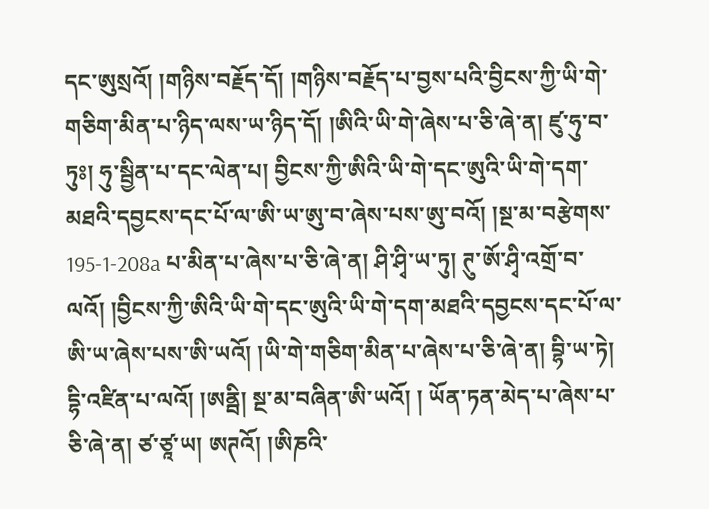དང་ཨུསྲའོ། །གཉིས་བརྗོད་དོ། །གཉིས་བརྗོད་པ་བྱས་པའི་བྱིངས་ཀྱི་ཡི་གེ་གཅིག་མིན་པ་ཉིད་ལས་ཡ་ཉིད་དོ། །ཨིའི་ཡི་གེ་ཞེས་པ་ཅི་ཞེ་ན། ཛུ་ཧུ་བ་ཏུཿ། ཧུ་སྦྱིན་པ་དང་ལེན་པ། བྱིངས་ཀྱི་ཨིའི་ཡི་གེ་དང་ཨུའི་ཡི་གེ་དག་མཐའི་དབྱངས་དང་པོ་ལ་ཨི་ཡ་ཨུ་བ་ཞེས་པས་ཨུ་བའོ། །སྔ་མ་བརྩེགས་ 195-1-208a པ་མིན་པ་ཞེས་པ་ཅི་ཞེ་ན། ཤི་ཤྭི་ཡ་ཏུ། ཊུ་ཨོ་ཤྭི་འགྲོ་བ་ལའོ། །བྱིངས་ཀྱི་ཨིའི་ཡི་གེ་དང་ཨུའི་ཡི་གེ་དག་མཐའི་དབྱངས་དང་པོ་ལ་ཨི་ཡ་ཞེས་པས་ཨི་ཡའོ། །ཡི་གེ་གཅིག་མིན་པ་ཞེས་པ་ཅི་ཞེ་ན། བྷི་ཡ་ཏེ། དྷི་འཛིན་པ་ལའོ། །ཨནྦི། སྔ་མ་བཞིན་ཨི་ཡའོ། ། ཡོན་ཏན་མེད་པ་ཞེས་པ་ཅི་ཞེ་ན། ཙ་ཙཱ་ཡ། ཨཊའོ། །ཨིཎའི་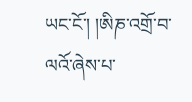ཡང་ངོ་། །ཨིཎ་འགྲོ་བ་ལའོ་ཞེས་པ་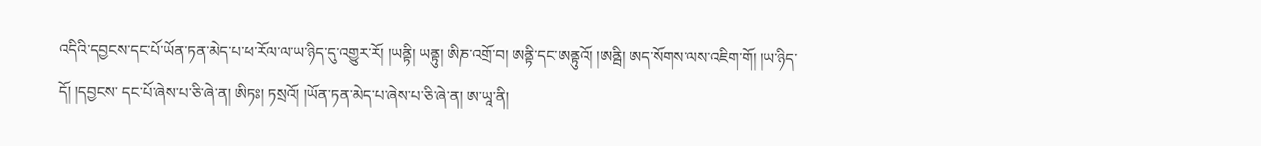འདིའི་དབྱངས་དང་པོ་ཡོན་ཏན་མེད་པ་ཕ་རོལ་ལ་ཡ་ཉིད་དུ་འགྱུར་རོ། །ཡནྟི། ཡནྟུ། ཨིཎ་འགྲོ་བ། ཨནྟི་དང་ཨནྟུའོ། །ཨནྦི། ཨད་སོགས་ལས་འཇིག་གོ། །ཡ་ཉིད་དོ། །དབྱངས་ དང་པོ་ཞེས་པ་ཅི་ཞེ་ན། ཨིཏཿ། ཏསྲའོ། །ཡོན་ཏན་མེད་པ་ཞེས་པ་ཅི་ཞེ་ན། ཨ་ཡཱ་ནི།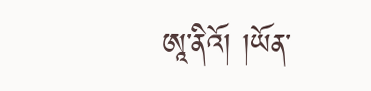ཨཱ་ནིའོ། །ཡོན་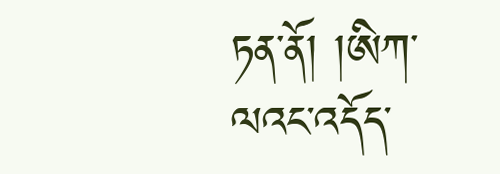ཏན་ནོ། །ཨིཀ་ལའང་འདོད་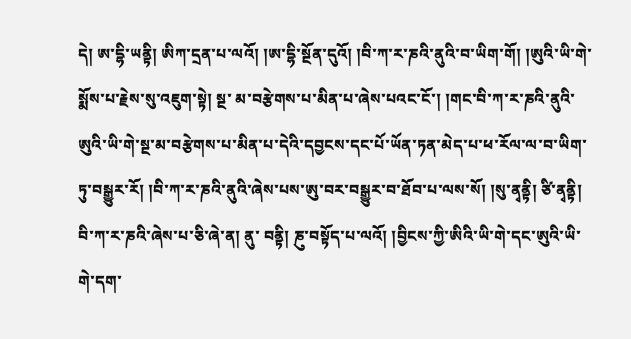དེ། ཨ་དྷི་ཡནྟི། ཨིཀ་དྲན་པ་ལའོ། །ཨ་དྷི་སྔོན་དུའོ། །བི་ཀ་ར་ཎའི་ནུའི་བ་ཡིག་གོ། །ཨུའི་ཡི་གེ་སྨོས་པ་རྗེས་སུ་འཇུག་སྟེ། སྔ་ མ་བརྩེགས་པ་མིན་པ་ཞེས་པའང་ངོ་། །གང་བི་ཀ་ར་ཎའི་ནུའི་ཨུའི་ཡི་གེ་སྔ་མ་བརྩེགས་པ་མིན་པ་དེའི་དབྱངས་དང་པོ་ཡོན་ཏན་མེད་པ་ཕ་རོལ་ལ་བ་ཡིག་ཏུ་བསྒྱུར་རོ། །བི་ཀ་ར་ཎའི་ནུའི་ཞེས་པས་ཨུ་བར་བསྒྱུར་བ་ཐོབ་པ་ལས་སོ། །སུ་ནྭནྟི། ཙི་ནྭནྟི། བི་ཀ་ར་ཎའི་ཞེས་པ་ཅི་ཞེ་ན། ནུ་ བནྟི། ཎུ་བསྟོད་པ་ལའོ། །བྱིངས་ཀྱི་ཨིའི་ཡི་གེ་དང་ཨུའི་ཡི་གེ་དག་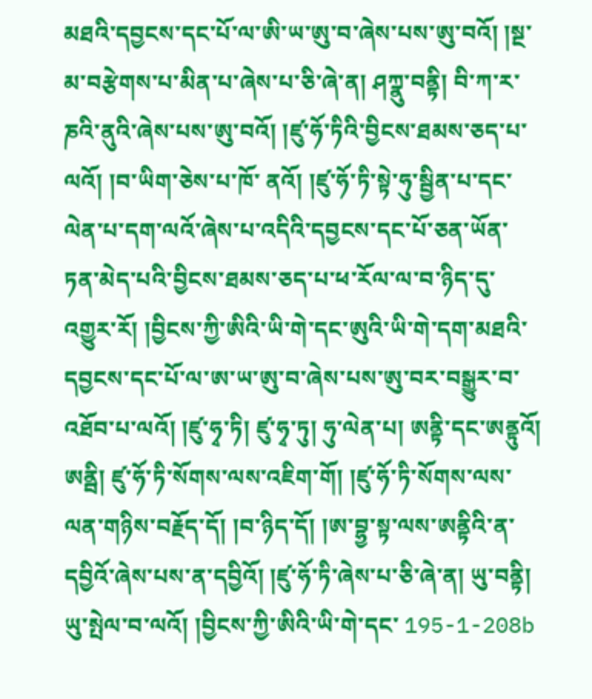མཐའི་དབྱངས་དང་པོ་ལ་ཨི་ཡ་ཨུ་བ་ཞེས་པས་ཨུ་བའོ། །སྔ་མ་བརྩེགས་པ་མིན་པ་ཞེས་པ་ཅི་ཞེ་ན། ཤཀྣུ་བནྟི། བི་ཀ་ར་ཎའི་ནུའི་ཞེས་པས་ཨུ་བའོ། །ཛུ་ཧོ་ཏིའི་བྱིངས་ཐམས་ཅད་པ་ལའོ། །བ་ཡིག་ཅེས་པ་ཁོ་ ནའོ། །ཛུ་ཧོ་ཏི་སྟེ་ཧུ་སྦྱིན་པ་དང་ལེན་པ་དག་ལའོ་ཞེས་པ་འདིའི་དབྱངས་དང་པོ་ཅན་ཡོན་ཏན་མེད་པའི་བྱིངས་ཐམས་ཅད་པ་ཕ་རོལ་ལ་བ་ཉིད་དུ་འགྱུར་རོ། །བྱིངས་ཀྱི་ཨིའི་ཡི་གེ་དང་ཨུའི་ཡི་གེ་དག་མཐའི་དབྱངས་དང་པོ་ལ་ཨ་ཡ་ཨུ་བ་ཞེས་པས་ཨུ་བར་བསྒྱུར་བ་འཐོབ་པ་ལའོ། །ཛུ་ཧྭ་ཏི། ཛུ་ཧྭ་ཏུ། ཧུ་ལེན་པ། ཨནྟི་དང་ཨནྟུའོ། ཨནྦི། ཛུ་ཧོ་ཏི་སོགས་ལས་འཇིག་གོ། །ཛུ་ཧོ་ཏི་སོགས་ལས་ལན་གཉིས་བརྗོད་དོ། །བ་ཉིད་དོ། །ཨ་བྷྱ་སྟ་ལས་ཨནྟིའི་ན་དབྱིའོ་ཞེས་པས་ན་དབྱིའོ། །ཛུ་ཧོ་ཏི་ཞེས་པ་ཅི་ཞེ་ན། ཡུ་བནྟི། ཡུ་སྤེལ་བ་ལའོ། །བྱིངས་ཀྱི་ཨིའི་ཡི་གེ་དང་ 195-1-208b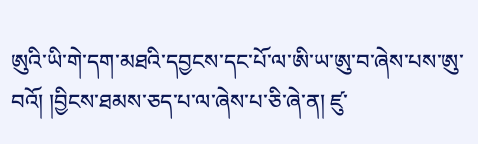ཨུའི་ཡི་གེ་དག་མཐའི་དབྱངས་དང་པོ་ལ་ཨི་ཡ་ཨུ་བ་ཞེས་པས་ཨུ་བའོ། །བྱིངས་ཐམས་ཅད་པ་ལ་ཞེས་པ་ཅི་ཞེ་ན། ཛུ་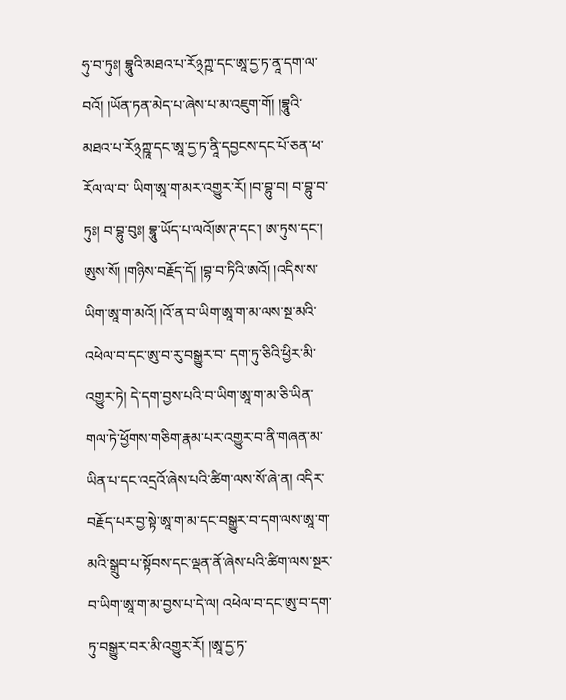ཧུ་བ་ཏུཿ། བྷཱུའི་མཐའ་པ་རོ྅ཀྵ་དང་ཨཱ་དྱ་ཏ་ནཱ་དག་ལ་བའོ། །ཡོན་ཏན་མེད་པ་ཞེས་པ་མ་འཇུག་གོ། །བྷཱུའི་མཐའ་པ་རོ྅ཀྵཱ་དང་ཨཱ་དྱ་ཏ་ནཱི་དབྱངས་དང་པོ་ཅན་ཕ་རོལ་ལ་བ་ ཡིག་ཨཱ་ག་མར་འགྱུར་རོ། །བ་བྷུ་བ། བ་བྷུ་བ་ཏུཿ། བ་བྷུ་བུཿ། བྷཱུ་ཡོད་པ་ལའོ།ཨ་ཊ་དང་། ཨ་ཏུས་དང་། ཨུས་སོ། །གཉིས་བརྗོད་དོ། །བྷ་བ་ཏིའི་ཨའོ། །འདིས་ས་ཡིག་ཨཱ་ག་མའོ། །འོ་ན་བ་ཡིག་ཨཱ་ག་མ་ལས་སྔ་མའི་འཕེལ་བ་དང་ཨུ་བ་རུ་བསྒྱུར་བ་ དག་ཏུ་ཅིའི་ཕྱིར་མི་འགྱུར་ཏེ། དེ་དག་བྱས་པའི་བ་ཡིག་ཨཱ་ག་མ་ཅི་ཡིན་གལ་ཏེ་ཕྱོགས་གཅིག་རྣམ་པར་འགྱུར་བ་ནི་གཞན་མ་ཡིན་པ་དང་འདྲའོ་ཞེས་པའི་ཚིག་ལས་སོ་ཞེ་ན། འདིར་བརྗོད་པར་བྱ་སྟེ་ཨཱ་ག་མ་དང་བསྒྱུར་བ་དག་ལས་ཨཱ་ག་མའི་སྒྲུབ་པ་སྟོབས་དང་ལྡན་ནོ་ཞེས་པའི་ཚིག་ལས་སྔར་ བ་ཡིག་ཨཱ་ག་མ་བྱས་པ་དེ་ལ། འཕེལ་བ་དང་ཨུ་བ་དག་ཏུ་བསྒྱུར་བར་མི་འགྱུར་རོ། །ཨཱ་དྱ་ཏ་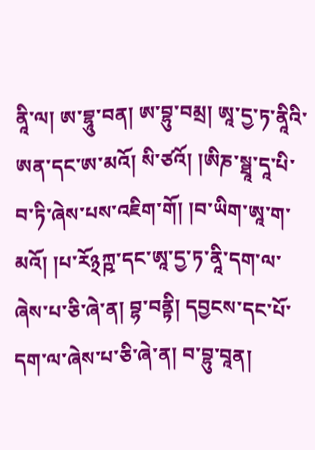ནཱི་ལ། ཨ་བྷཱུ་བན། ཨ་བྷུ་བམྲ། ཨཱ་དྱ་ཏ་ནཱིའི་ཨན་དང་ཨ་མའོ། སི་ཙའོ། །ཨིཎ་སྠཱ་དཱ་པི་བ་ཏི་ཞེས་པས་འཇིག་གོ། །བ་ཡིག་ཨཱ་ག་མའོ། །པ་རོ྅ཀྵ་དང་ཨཱ་དྱ་ཏ་ནཱི་དག་ལ་ཞེས་པ་ཅི་ཞེ་ན། བྷ་བནྟི། དབྱངས་དང་པོ་དག་ལ་ཞེས་པ་ཅི་ཞེ་ན། བ་བྷུ་བཱན།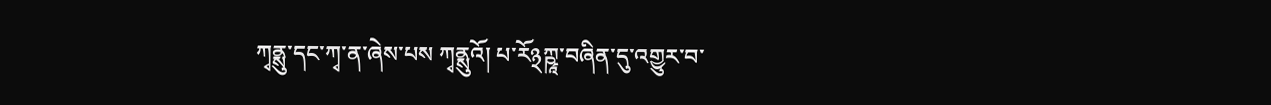ཀྭནྶུ་དང་ཀྭ་ན་ཞེས་པས ཀྭནྶུའོ། པ་རོ྅ཀྵཱ་བཞིན་དུ་འགྱུར་བ་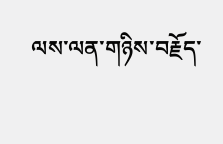ལས་ལན་གཉིས་བརྗོད་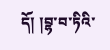དོ། །བྷ་བ་ཏིའི་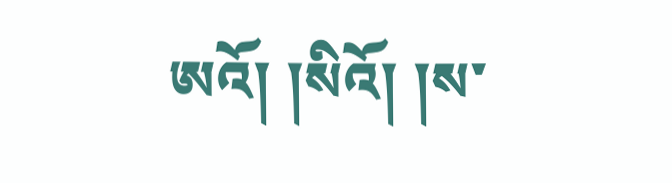ཨའོ། །སིའོ། །ས་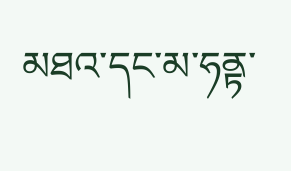མཐའ་དང་མ་ཧནྟ་